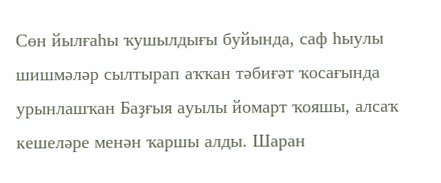Сөн йылғаһы ҡушылдығы буйында, саф һыулы шишмәләр сылтырап аҡҡан тәбиғәт ҡосағында урынлашҡан Баҙғыя ауылы йомарт ҡояшы, алсаҡ кешеләре менән ҡаршы алды. Шаран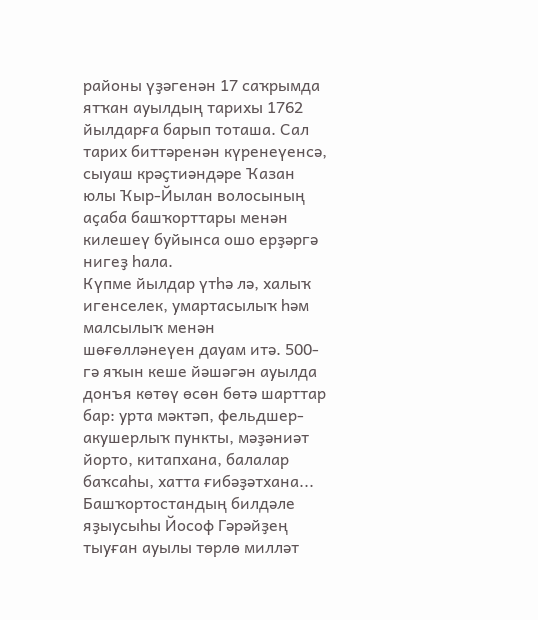районы үҙәгенән 17 саҡрымда ятҡан ауылдың тарихы 1762 йылдарға барып тоташа. Сал тарих биттәренән күренеүенсә, сыуаш крәҫтиәндәре Ҡазан юлы Ҡыр-Йылан волосының аҫаба башҡорттары менән килешеү буйынса ошо ерҙәргә нигеҙ һала.
Күпме йылдар үтһә лә, халыҡ игенселек, умартасылыҡ һәм малсылыҡ менән шөғөлләнеүен дауам итә. 500-гә яҡын кеше йәшәгән ауылда донъя көтөү өсөн бөтә шарттар бар: урта мәктәп, фельдшер-акушерлыҡ пункты, мәҙәниәт йорто, китапхана, балалар баҡсаһы, хатта ғибәҙәтхана... Башҡортостандың билдәле яҙыусыһы Йософ Гәрәйҙең тыуған ауылы төрлө милләт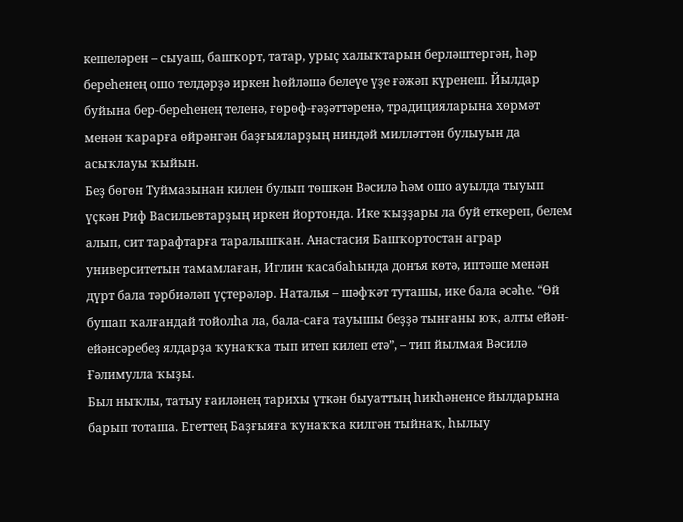кешеләрен – сыуаш, башҡорт, татар, урыҫ халыҡтарын берләштергән, һәр береһенең ошо телдәрҙә иркен һөйләшә белеүе үҙе ғәжәп күренеш. Йылдар буйына бер-береһенең теленә, ғөрөф-ғәҙәттәренә, традицияларына хөрмәт менән ҡарарға өйрәнгән баҙғыяларҙың ниндәй милләттән булыуын да асыҡлауы ҡыйын.
Беҙ бөгөн Туймазынан килен булып төшкән Вәсилә һәм ошо ауылда тыуып үҫкән Риф Васильевтарҙың иркен йортонда. Ике ҡыҙҙары ла буй еткереп, белем алып, сит тарафтарға таралышҡан. Анастасия Башҡортостан аграр университетын тамамлаған, Иглин ҡасабаһында донъя көтә, иптәше менән дүрт бала тәрбиәләп үҫтерәләр. Наталья – шәфҡәт туташы, ике бала әсәһе. “Өй бушап ҡалғандай тойолһа ла, бала-саға тауышы беҙҙә тынғаны юҡ, алты ейән-ейәнсәребеҙ ялдарҙа ҡунаҡҡа тып итеп килеп етә”, – тип йылмая Вәсилә Ғәлимулла ҡыҙы.
Был ныҡлы, татыу ғаиләнең тарихы үткән быуаттың һикһәненсе йылдарына барып тоташа. Егеттең Баҙғыяға ҡунаҡҡа килгән тыйнаҡ, һылыу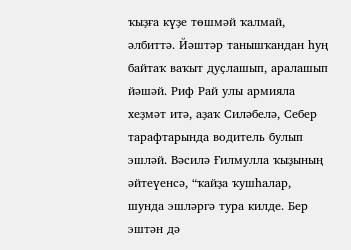ҡыҙға күҙе төшмәй ҡалмай, әлбиттә. Йәштәр танышҡандан һуң байтаҡ ваҡыт дуҫлашып, аралашып йәшәй. Риф Рай улы армияла хеҙмәт итә, аҙаҡ Силәбелә, Себер тарафтарында водитель булып эшләй. Вәсилә Ғилмулла ҡыҙының әйтеүенсә, “ҡайҙа ҡушһалар, шунда эшләргә тура килде. Бер эштән дә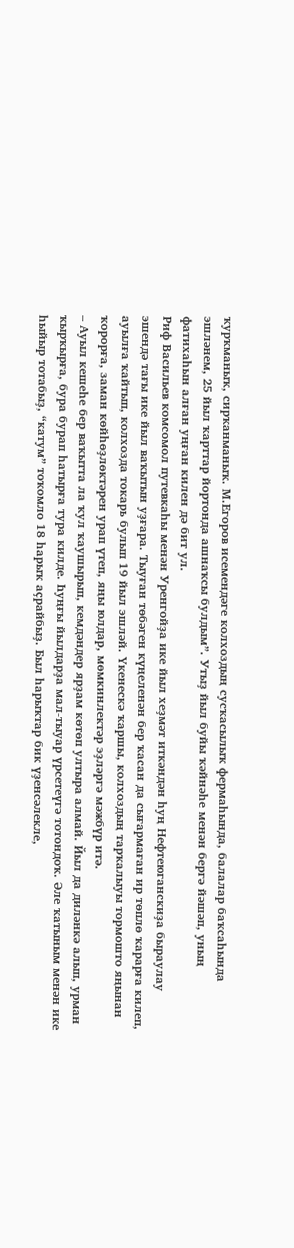ҡурҡманыҡ, сирҡанманыҡ. М.Егоров исемендәге колхоздың сусҡасылыҡ фермаһында, балалар баҡсаһында эшләнем, 25 йыл ҡарттар йортонда ашнаҡсы булдым”. Утыҙ йыл буйы ҡәйнәһе менән бергә йәшәп, уның фатихаһын алған уңған килен дә бит ул.
Риф Васильев комсомол путевкаһы менән Уренгойҙа ике йыл хеҙмәт иткәндән һуң Нефтеюганскиҙа быраулау эшендә тағы ике йыл ваҡытын уҙғара. Тыуған төбәген күңеленән бер ҡасан да сығармаған ир төплө ҡарарға килеп, ауылға ҡайтып, колхозда токарь булып 19 йыл эшләй. Үкенескә ҡаршы, колхоздың тарҡалыуы тормошто яңынан ҡорорға, заман көйһөҙлөктәрен урап үтеп, яңы юлдар, мөмкинлектәр эҙләргә мәжбүр итә.
– Ауыл кешеһе бер ваҡытта ла ҡул ҡаушырып, кемдәндер ярҙам көтөп ултыра алмай. Йыл да диләнкә алып, урман ҡырҡырға, бура бурап һатырға тура килде. Һуңғы йылдарҙа мал-тыуар үрсетеүгә тотондоҡ. Әле ҡатыным менән ике һыйыр тотабыҙ, “катум” тоҡомло 18 һарыҡ аҫрайбыҙ. Был һарыҡтар бик үҙенсәлекле,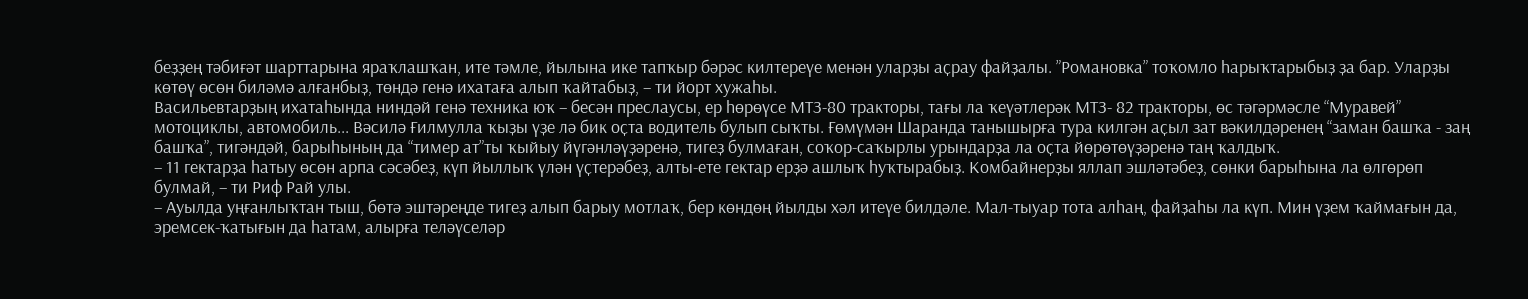беҙҙең тәбиғәт шарттарына яраҡлашҡан, ите тәмле, йылына ике тапҡыр бәрәс килтереүе менән уларҙы аҫрау файҙалы. ”Романовка” тоҡомло һарыҡтарыбыҙ ҙа бар. Уларҙы көтөү өсөн биләмә алғанбыҙ, төндә генә ихатаға алып ҡайтабыҙ, – ти йорт хужаһы.
Васильевтарҙың ихатаһында ниндәй генә техника юҡ – бесән преслаусы, ер һөрөүсе МТЗ-80 тракторы, тағы ла ҡеүәтлерәк МТЗ- 82 тракторы, өс тәгәрмәсле “Муравей” мотоциклы, автомобиль... Вәсилә Ғилмулла ҡыҙы үҙе лә бик оҫта водитель булып сыҡты. Ғөмүмән Шаранда танышырға тура килгән аҫыл зат вәкилдәренең “заман башҡа - заң башҡа”, тигәндәй, барыһының да “тимер ат”ты ҡыйыу йүгәнләүҙәренә, тигеҙ булмаған, соҡор-саҡырлы урындарҙа ла оҫта йөрөтөүҙәренә таң ҡалдыҡ.
– 11 гектарҙа һатыу өсөн арпа сәсәбеҙ, күп йыллыҡ үлән үҫтерәбеҙ, алты-ете гектар ерҙә ашлыҡ һуҡтырабыҙ. Комбайнерҙы яллап эшләтәбеҙ, сөнки барыһына ла өлгөрөп булмай, – ти Риф Рай улы.
– Ауылда уңғанлыҡтан тыш, бөтә эштәреңде тигеҙ алып барыу мотлаҡ, бер көндөң йылды хәл итеүе билдәле. Мал-тыуар тота алһаң, файҙаһы ла күп. Мин үҙем ҡаймағын да, эремсек-ҡатығын да һатам, алырға теләүселәр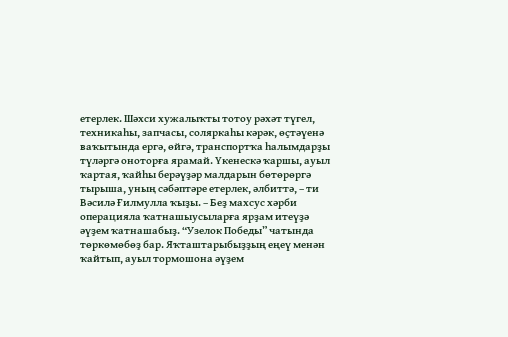етерлек. Шәхси хужалыҡты тотоу рәхәт түгел, техникаһы, запчасы, соляркаһы кәрәк, өҫтәүенә ваҡытында ергә, өйгә, транспортҡа һалымдарҙы түләргә оноторға ярамай. Үкенескә ҡаршы, ауыл ҡартая, ҡайһы берәүҙәр малдарын бөтөрөргә тырыша, уның сәбәптәре етерлек, әлбиттә, – ти Вәсилә Ғилмулла ҡыҙы. – Беҙ махсус хәрби операцияла ҡатнашыусыларға ярҙам итеүҙә әүҙем ҡатнашабыҙ. “Узелок Победы” чатында төркөмөбөҙ бар. Яҡташтарыбыҙҙың еңеү менән ҡайтып, ауыл тормошона әүҙем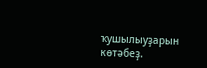ҡушылыуҙарын көтәбеҙ.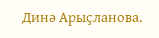Динә Арыҫланова.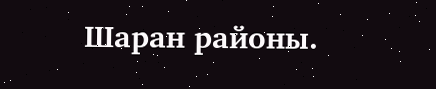Шаран районы.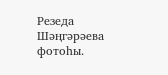Резеда Шәңгәрәева фотоһы.